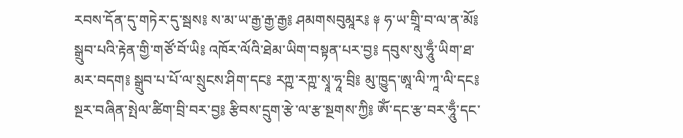རབས་དོན་དུ་གཏེར་དུ་སྦས༔ ས་མ་ཡ་རྒྱ་རྒྱ་རྒྱ༔ ཤམགསབུམཱར༔ ༈ ཧ་ཡ་གྲཱི་བ་ལ་ན་མོ༔ སྒྲུབ་པའི་རྟེན་གྱི་གཙོ་བོ་ཡི༔ འཁོར་ལོའི་ཐེམ་ཡིག་བསྟན་པར་བྱ༔ དབུས་སུ་ཧཱུྃ་ཡིག་ཐ་མར་བདག༔ སྒྲུབ་པ་པོ་ལ་སྲུངས་ཤིག་དང༔ རཀྵ་རཀྵ་སྭཱ་ཧཱ་བྲི༔ མུ་ཁྱུད་ཨཱ་ལི་ཀཱ་ལི་དང༔ སྔར་བཞིན་སྤེལ་ཚིག་བྲི་བར་བྱ༔ རྩིབས་དྲུག་རྩེ་ལ་རྩ་སྔགས་ཀྱི༔ ཨོཾ་དང་རྩ་བར་ཧཱུྃ་དང་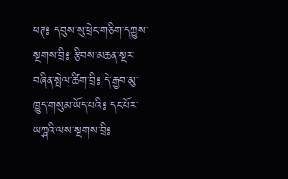ཕཊ༔ དབུས་སུ་ཕྲེང་གཅིག་དཀྱུས་སྔགས་བྲི༔ རྩིབས་མཆན་སྔར་བཞིན་སྤེལ་ཚིག་བྲི༔ དེ་རྒྱབ་མུ་ཁྱུད་གསུམ་ཡོད་པའི༔ དང་པོར་ཡཀྴའི་ལས་སྔགས་བྲི༔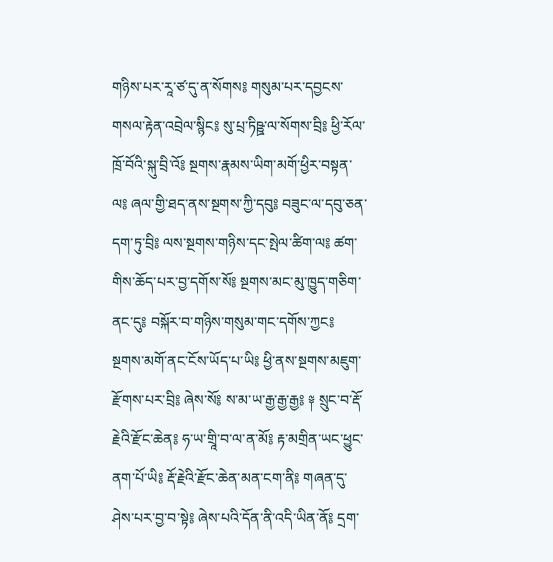གཉིས་པར་རཱ་ཙ་དུ་ན་སོགས༔ གསུམ་པར་དབྱངས་གསལ་རྟེན་འབྲེལ་སྙིང༔ སུ་པྲ་ཏིཥྛ་ལ་སོགས་བྲི༔ ཕྱི་རོལ་ཁྲོ་བོའི་སྐུ་བྲི་འོ༔ སྔགས་རྣམས་ཡིག་མགོ་ཕྱིར་བསྟན་ལ༔ ཞལ་གྱི་ཐད་ནས་སྔགས་ཀྱི་དབུ༔ བཟུང་ལ་དབུ་ཅན་དག་ཏུ་བྲི༔ ལས་སྔགས་གཉིས་དང་སྤེལ་ཚིག་ལ༔ ཚག་གིས་ཆོད་པར་བྱ་དགོས་སོ༔ སྔགས་མང་མུ་ཁྱུད་གཅིག་ནང་དུ༔ བསྐོར་བ་གཉིས་གསུམ་གང་དགོས་ཀྱང༔ སྔགས་མགོ་ནང་ངོས་ཡོད་པ་ཡི༔ ཕྱི་ནས་སྔགས་མཇུག་རྫོགས་པར་བྲི༔ ཞེས་སོ༔ ས་མ་ཡ་རྒྱ་རྒྱ་རྒྱ༔ ༈ སྲུང་བ་རྡོ་རྗེའི་རྫོང་ཆེན༔ ཧ་ཡ་གྲཱི་བ་ལ་ན་མོ༔ རྟ་མགྲིན་ཡང་ཕྱུང་ནག་པོ་ཡི༔ རྡོ་རྗེའི་རྫོང་ཆེན་མན་ངག་ནི༔ གཞན་དུ་ཤེས་པར་བྱ་བ་སྟེ༔ ཞེས་པའི་དོན་ནི་འདི་ཡིན་ནོ༔ དྲག་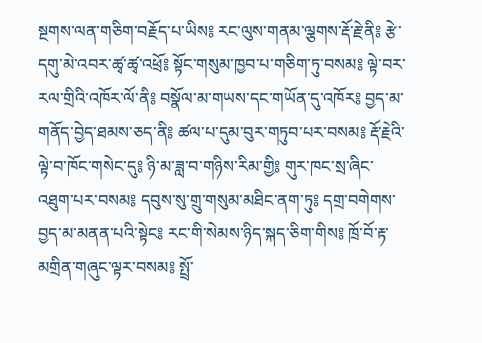སྔགས་ལན་གཅིག་བརྗོད་པ་ཡིས༔ རང་ལུས་གནམ་ལྕགས་རྡོ་རྗེ་ནི༔ རྩེ་དགུ་མེ་འབར་ཚྭ་ཚྭ་འཕྲོ༔ སྟོང་གསུམ་ཁྱབ་པ་གཅིག་ཏུ་བསམ༔ ལྟེ་བར་རལ་གྲིའི་འཁོར་ལོ་ནི༔ བསྣོལ་མ་གཡས་དང་གཡོན་དུ་འཁོར༔ བྱད་མ་གནོད་བྱེད་ཐམས་ཅད་ནི༔ ཚལ་པ་དུམ་བུར་གཏུབ་པར་བསམ༔ རྡོ་རྗེའི་ལྟེ་བ་ཁོང་གསེང་དུ༔ ཉི་མ་ཟླ་བ་གཉིས་རིམ་གྱི༔ གུར་ཁང་སྲ་ཞིང་འཐུག་པར་བསམ༔ དབུས་སུ་གྲུ་གསུམ་མཐིང་ནག་ཏུ༔ དགྲ་བགེགས་བྱད་མ་མནན་པའི་སྟེང༔ རང་གི་སེམས་ཉིད་སྐད་ཅིག་གིས༔ ཁྲོ་བོ་རྟ་མགྲིན་གཞུང་ལྟར་བསམ༔ སྤྲོ་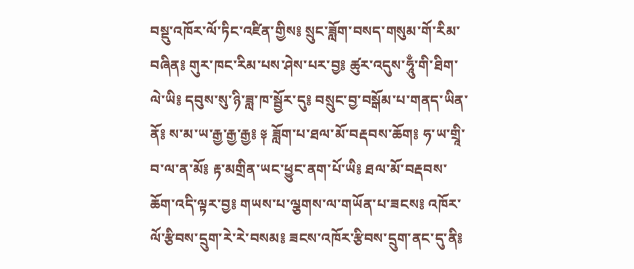བསྡུ་འཁོར་ལོ་ཏིང་འཛིན་གྱིས༔ སྲུང་ཟློག་བསད་གསུམ་གོ་རིམ་བཞིན༔ གུར་ཁང་རིམ་པས་ཤེས་པར་བྱ༔ ཚུར་འདུས་ཧཱུྃ་གི་ཐིག་ལེ་ཡི༔ དབུས་སུ་ཉི་ཟླ་ཁ་སྦྱོར་དུ༔ བསྲུང་བྱ་བསྒོམ་པ་གནད་ཡིན་ནོ༔ ས་མ་ཡ་རྒྱ་རྒྱ་རྒྱ༔ ༈ ཟློག་པ་ཐལ་མོ་བརྡབས་ཆོག༔ ཧ་ཡ་གྲཱི་བ་ལ་ན་མོ༔ རྟ་མགྲིན་ཡང་ཕྱུང་ནག་པོ་ཡི༔ ཐལ་མོ་བརྡབས་ཆོག་འདི་ལྟར་བྱ༔ གཡས་པ་ལྕགས་ལ་གཡོན་པ་ཟངས༔ འཁོར་ལོ་རྩིབས་དྲུག་རེ་རེ་བསམ༔ ཟངས་འཁོར་རྩིབས་དྲུག་ནང་དུ་ནི༔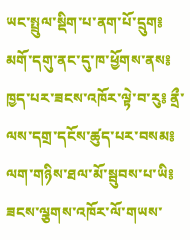ཡང་སྤྲུལ་སྡིག་པ་ནག་པོ་དྲུག༔ མགོ་དགུ་ནང་དུ་ཁ་ཕྱོགས་ནས༔ ཁྱད་པར་ཟངས་འཁོར་ལྟེ་བ་རུ༔ ནྲྀ་ལས་དགྲ་དངོས་ཚུད་པར་བསམ༔ ལག་གཉིས་ཐལ་མོ་སྦུབས་པ་ཡི༔ ཟངས་ལྕགས་འཁོར་ལོ་གཡས་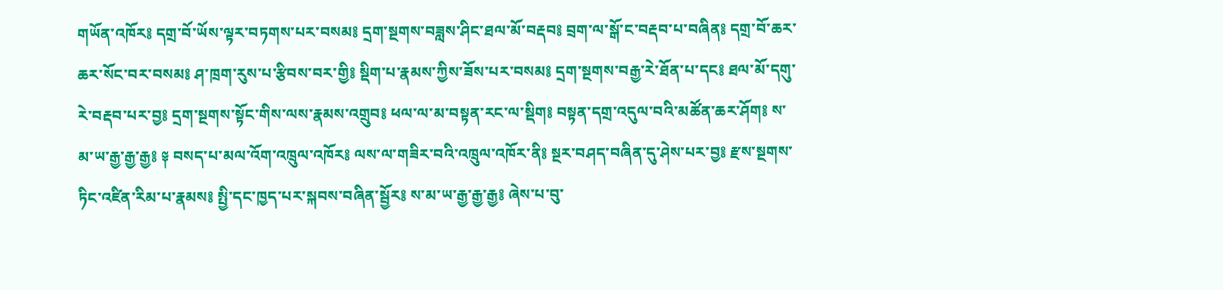གཡོན་འཁོར༔ དགྲ་བོ་ཡོས་ལྟར་བཏགས་པར་བསམ༔ དྲག་སྔགས་བཟླས་ཤིང་ཐལ་མོ་བརྡབ༔ བྲག་ལ་སྒོ་ང་བརྡབ་པ་བཞིན༔ དགྲ་བོ་ཆར་ཆར་སོང་བར་བསམ༔ ཤ་ཁྲག་རུས་པ་རྩིབས་བར་གྱི༔ སྡིག་པ་རྣམས་ཀྱིས་ཟོས་པར་བསམ༔ དྲག་སྔགས་བརྒྱ་རེ་ཐོན་པ་དང༔ ཐལ་མོ་དགུ་རེ་བརྡབ་པར་བྱ༔ དྲག་སྔགས་སྟོང་གིས་ལས་རྣམས་འགྲུབ༔ ཕལ་ལ་མ་བསྟན་རང་ལ་སྡིག༔ བསྟན་དགྲ་འདུལ་བའི་མཚོན་ཆར་ཤོག༔ ས་མ་ཡ་རྒྱ་རྒྱ་རྒྱ༔ ༈ བསད་པ་མལ་འོག་འཁྲུལ་འཁོར༔ ལས་ལ་གཟིར་བའི་འཁྲུལ་འཁོར་ནི༔ སྔར་བཤད་བཞིན་དུ་ཤེས་པར་བྱ༔ རྫས་སྔགས་ཏིང་འཛིན་རིམ་པ་རྣམས༔ སྤྱི་དང་ཁྱད་པར་སྐབས་བཞིན་སྦྱོར༔ ས་མ་ཡ་རྒྱ་རྒྱ་རྒྱ༔ ཞེས་པ་བུ་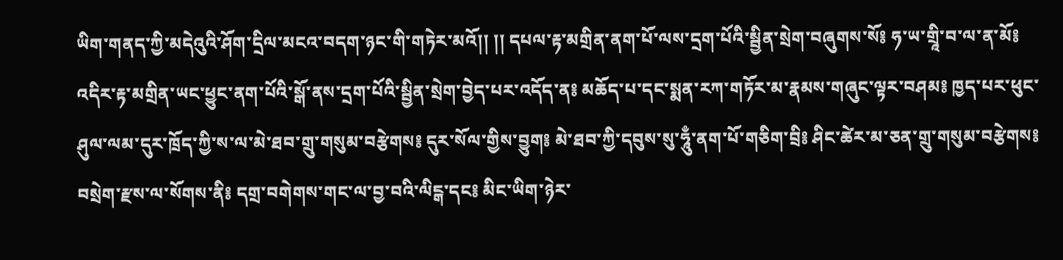ཡིག་གནད་ཀྱི་མདེའུའི་ཤོག་དྲིལ་མངའ་བདག་ཉང་གི་གཏེར་མའོ།། །། དཔལ་རྟ་མགྲིན་ནག་པོ་ལས་དྲག་པོའི་སྦྱིན་སྲེག་བཞུགས་སོ༔ ཧ་ཡ་གྲཱི་བ་ལ་ན་མོ༔ འདིར་རྟ་མགྲིན་ཡང་ཕྱུང་ནག་པོའི་སྒོ་ནས་དྲག་པོའི་སྦྱིན་སྲེག་བྱེད་པར་འདོད་ན༔ མཆོད་པ་དང་སྨན་རཀ་གཏོར་མ་རྣམས་གཞུང་ལྟར་བཤམ༔ ཁྱད་པར་ཕུང་ཤུལ་ལམ་དུར་ཁྲོད་ཀྱི་ས་ལ་མེ་ཐབ་གྲུ་གསུམ་བརྩེགས༔ དུར་སོལ་གྱིས་བྱུག༔ མེ་ཐབ་ཀྱི་དབུས་སུ་ཧཱུྃ་ནག་པོ་གཅིག་བྲི༔ ཤིང་ཚེར་མ་ཅན་གྲུ་གསུམ་བརྩེགས༔ བསྲེག་རྫས་ལ་སོགས་ནི༔ དགྲ་བགེགས་གང་ལ་བྱ་བའི་ལིངྒ་དང༔ མིང་ཡིག་ཉེར་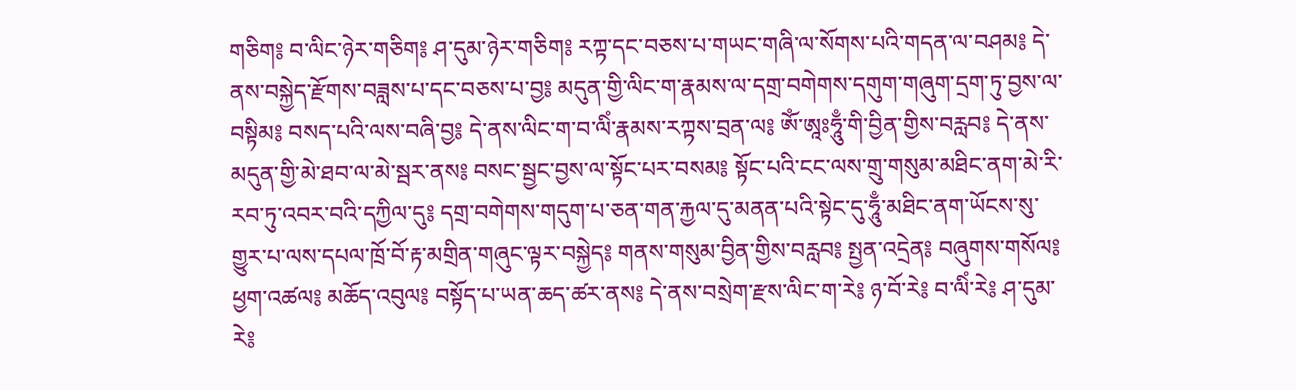གཅིག༔ བ་ལིང་ཉེར་གཅིག༔ ཤ་དུམ་ཉེར་གཅིག༔ རཀྟ་དང་བཅས་པ་གཡང་གཞི་ལ་སོགས་པའི་གདན་ལ་བཤམ༔ དེ་ནས་བསྐྱེད་རྫོགས་བཟླས་པ་དང་བཅས་པ་བྱ༔ མདུན་གྱི་ལིང་ག་རྣམས་ལ་དགྲ་བགེགས་དགུག་གཞུག་དྲག་ཏུ་བྱས་ལ་བསྟིམ༔ བསད་པའི་ལས་བཞི་བྱ༔ དེ་ནས་ལིང་ག་བ་ལིཾ་རྣམས་རཀྟས་བྲན་ལ༔ ཨོཾ་ཨཱཿཧཱུྃ་གི་བྱིན་གྱིས་བརླབ༔ དེ་ནས་མདུན་གྱི་མེ་ཐབ་ལ་མེ་སྦར་ནས༔ བསང་སྦྱང་བྱས་ལ་སྟོང་པར་བསམ༔ སྟོང་པའི་ངང་ལས་གྲུ་གསུམ་མཐིང་ནག་མེ་རི་རབ་ཏུ་འབར་བའི་དཀྱིལ་དུ༔ དགྲ་བགེགས་གདུག་པ་ཅན་གན་རྐྱལ་དུ་མནན་པའི་སྟེང་དུ་ཧཱུྃ་མཐིང་ནག་ཡོངས་སུ་གྱུར་པ་ལས་དཔལ་ཁྲོ་བོ་རྟ་མགྲིན་གཞུང་ལྟར་བསྐྱེད༔ གནས་གསུམ་བྱིན་གྱིས་བརླབ༔ སྤྱན་འདྲེན༔ བཞུགས་གསོལ༔ ཕྱག་འཚལ༔ མཆོད་འབུལ༔ བསྟོད་པ་ཡན་ཆད་ཚར་ནས༔ དེ་ནས་བསྲེག་རྫས་ལིང་ག་རེ༔ ཉ་བོ་རེ༔ བ་ལིཾ་རེ༔ ཤ་དུམ་རེ༔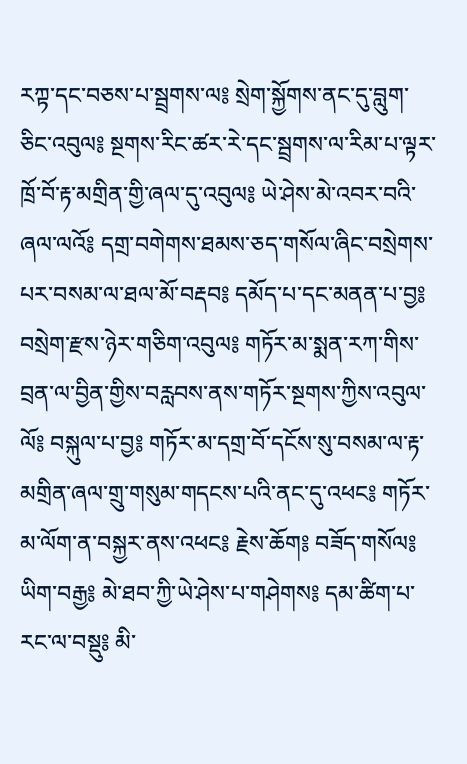རཀྟ་དང་བཅས་པ་སྦྲགས་ལ༔ སྲེག་སྐྱོགས་ནང་དུ་བླུག་ཅིང་འབུལ༔ སྔགས་རིང་ཚར་རེ་དང་སྦྲགས་ལ་རིམ་པ་ལྟར་ཁྲོ་བོ་རྟ་མགྲིན་གྱི་ཞལ་དུ་འབུལ༔ ཡེ་ཤེས་མེ་འབར་བའི་ཞལ་ལའོ༔ དགྲ་བགེགས་ཐམས་ཅད་གསོལ་ཞིང་བསྲེགས་པར་བསམ་ལ་ཐལ་མོ་བརྡབ༔ དམོད་པ་དང་མནན་པ་བྱ༔ བསྲེག་རྫས་ཉེར་གཅིག་འབུལ༔ གཏོར་མ་སྨན་རཀ་གིས་བྲན་ལ་བྱིན་གྱིས་བརླབས་ནས་གཏོར་སྔགས་ཀྱིས་འབུལ་ལོ༔ བསྐུལ་པ་བྱ༔ གཏོར་མ་དགྲ་བོ་དངོས་སུ་བསམ་ལ་རྟ་མགྲིན་ཞལ་གྲུ་གསུམ་གདངས་པའི་ནང་དུ་འཕང༔ གཏོར་མ་ལོག་ན་བསྐྱར་ནས་འཕང༔ རྗེས་ཆོག༔ བཟོད་གསོལ༔ ཡིག་བརྒྱ༔ མེ་ཐབ་ཀྱི་ཡེ་ཤེས་པ་གཤེགས༔ དམ་ཚིག་པ་རང་ལ་བསྡུ༔ མི་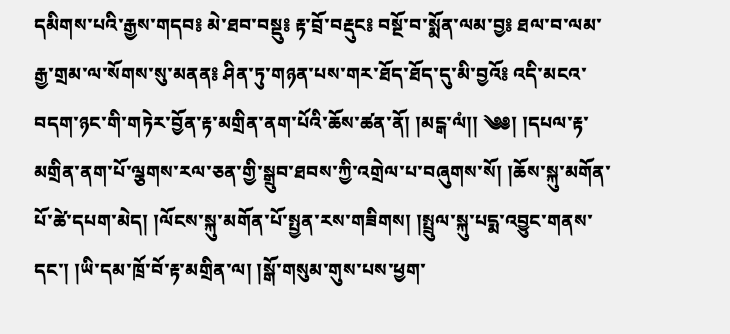དམིགས་པའི་རྒྱས་གདབ༔ མེ་ཐབ་བསྡུ༔ རྟ་བྲོ་བརྡུང༔ བསྔོ་བ་སྨོན་ལམ་བྱ༔ ཐལ་བ་ལམ་རྒྱ་གྲམ་ལ་སོགས་སུ་མནན༔ ཤིན་ཏུ་གཉན་པས་གར་ཐོད་ཐོད་དུ་མི་བྱའོ༔ འདི་མངའ་བདག་ཉང་གི་གཏེར་བྱོན་རྟ་མགྲིན་ནག་པོའི་ཆོས་ཚན་ནོ། །མངྒ་ལཾ།། ༄༅། །དཔལ་རྟ་མགྲིན་ནག་པོ་ལྕགས་རལ་ཅན་གྱི་སྒྲུབ་ཐབས་ཀྱི་འགྲེལ་པ་བཞུགས་སོ། །ཆོས་སྐུ་མགོན་པོ་ཚེ་དཔག་མེད། །ལོངས་སྐུ་མགོན་པོ་སྤྱན་རས་གཟིགས། །སྤྲུལ་སྐུ་པདྨ་འབྱུང་གནས་དང་། །ཡི་དམ་ཁྲོ་བོ་རྟ་མགྲིན་ལ། །སྒོ་གསུམ་གུས་པས་ཕྱག་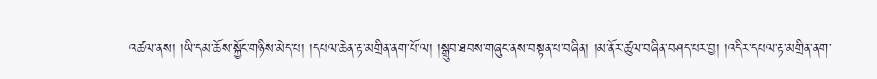འཚལ་ནས། །ཡི་དམ་ཆོས་སྐྱོང་གཉིས་མེད་པ། །དཔལ་ཆེན་རྟ་མགྲིན་ནག་པོ་ལ། །སྒྲུབ་ཐབས་གཞུང་ནས་བསྟན་པ་བཞིན། །མ་ནོར་ཚུལ་བཞིན་བཤད་པར་བྱ། །འདིར་དཔལ་རྟ་མགྲིན་ནག་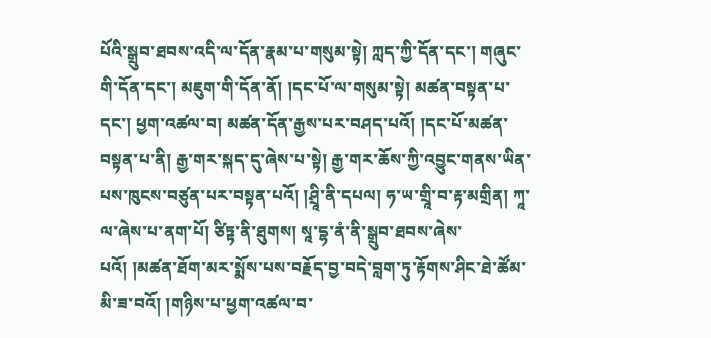པོའི་སྒྲུབ་ཐབས་འདི་ལ་དོན་རྣམ་པ་གསུམ་སྟེ། ཀླད་ཀྱི་དོན་དང་། གཞུང་གི་དོན་དང་། མཇུག་གི་དོན་ནོ། །དང་པོ་ལ་གསུམ་སྟེ། མཚན་བསྟན་པ་དང་། ཕྱག་འཚལ་བ། མཚན་དོན་རྒྱས་པར་བཤད་པའོ། །དང་པོ་མཚན་བསྟན་པ་ནི། རྒྱ་གར་སྐད་དུ་ཞེས་པ་སྟེ། རྒྱ་གར་ཆོས་ཀྱི་འབྱུང་གནས་ཡིན་པས་ཁུངས་བཙུན་པར་བསྟན་པའོ། །ཤྲཱི་ནི་དཔལ། ཧ་ཡ་གྲཱི་བ་རྟ་མགྲིན། ཀཱ་ལ་ཞེས་པ་ནག་པོ། ཙིཏྟ་ནི་ཐུགས། སཱ་དྷ་ནཾ་ནི་སྒྲུབ་ཐབས་ཞེས་པའོ། །མཚན་ཐོག་མར་སྨོས་པས་བརྗོད་བྱ་བདེ་བླག་ཏུ་རྟོགས་ཤིང་ཐེ་ཚོམ་མི་ཟ་བའོ། །གཉིས་པ་ཕྱག་འཚལ་བ་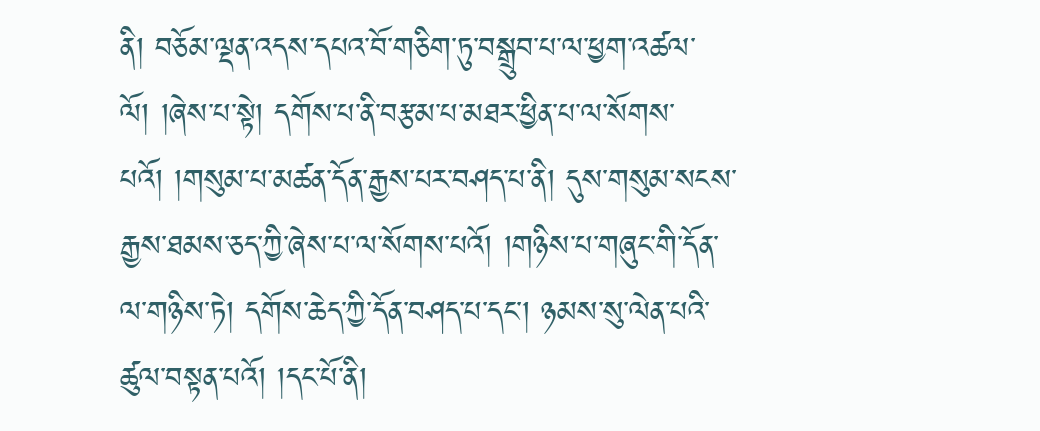ནི། བཅོམ་ལྡན་འདས་དཔའ་བོ་གཅིག་ཏུ་བསྒྲུབ་པ་ལ་ཕྱག་འཚལ་ལོ། །ཞེས་པ་སྟེ། དགོས་པ་ནི་བརྩམ་པ་མཐར་ཕྱིན་པ་ལ་སོགས་པའོ། །གསུམ་པ་མཚན་དོན་རྒྱས་པར་བཤད་པ་ནི། དུས་གསུམ་སངས་རྒྱས་ཐམས་ཅད་ཀྱི་ཞེས་པ་ལ་སོགས་པའོ། །གཉིས་པ་གཞུང་གི་དོན་ལ་གཉིས་ཏེ། དགོས་ཆེད་ཀྱི་དོན་བཤད་པ་དང་། ཉམས་སུ་ལེན་པའི་ཚུལ་བསྟན་པའོ། །དང་པོ་ནི།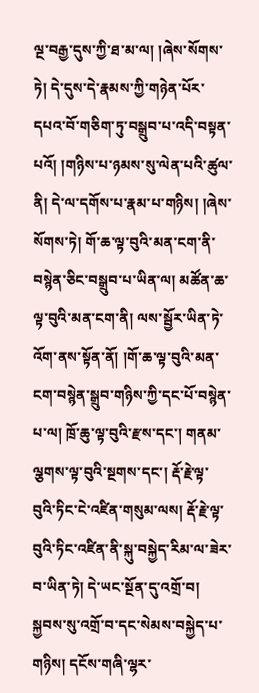ལྔ་བརྒྱ་དུས་ཀྱི་ཐ་མ་ལ། །ཞེས་སོགས་ཏེ། དེ་དུས་དེ་རྣམས་ཀྱི་གཉེན་པོར་དཔའ་བོ་གཅིག་ཏུ་བསྒྲུབ་པ་འདི་བསྟན་པའོ། །གཉིས་པ་ཉམས་སུ་ལེན་པའི་ཚུལ་ནི། དེ་ལ་དགོས་པ་རྣམ་པ་གཉིས། །ཞེས་སོགས་ཏེ། གོ་ཆ་ལྟ་བུའི་མན་ངག་ནི་བསྙེན་ཅིང་བསྒྲུབ་པ་ཡིན་ལ། མཚོན་ཆ་ལྟ་བུའི་མན་ངག་ནི། ལས་སྦྱོར་ཡིན་ཏེ་འོག་ནས་སྟོན་ནོ། །གོ་ཆ་ལྟ་བུའི་མན་ངག་བསྙེན་སྒྲུབ་གཉིས་ཀྱི་དང་པོ་བསྙེན་པ་ལ། ཁྲོ་ཆུ་ལྟ་བུའི་རྫས་དང་། གནམ་ལྕགས་ལྟ་བུའི་སྔགས་དང་། རྡོ་རྗེ་ལྟ་བུའི་ཏིང་ངེ་འཛིན་གསུམ་ལས། རྡོ་རྗེ་ལྟ་བུའི་ཏིང་འཛིན་ནི་སྐུ་བསྐྱེད་རིམ་ལ་ཟེར་བ་ཡིན་ཏེ། དེ་ཡང་སྔོན་དུ་འགྲོ་བ། སྐྱབས་སུ་འགྲོ་བ་དང་སེམས་བསྐྱེད་པ་གཉིས། དངོས་གཞི་ལྷར་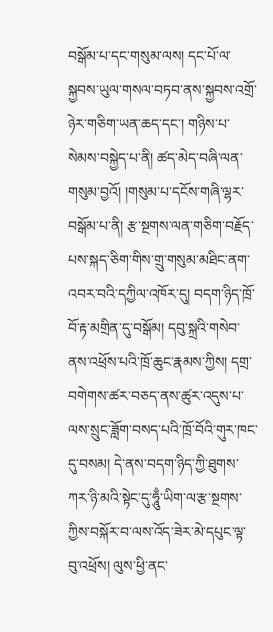བསྒོམ་པ་དང་གསུམ་ལས། དང་པོ་ལ་སྐྱབས་ཡུལ་གསལ་བཏབ་ནས་སྐྱབས་འགྲོ་ཉེར་གཅིག་ཡན་ཆད་དང་། གཉིས་པ་སེམས་བསྐྱེད་པ་ནི། ཚད་མེད་བཞི་ལན་གསུམ་བྱའོ། །གསུམ་པ་དངོས་གཞི་ལྷར་བསྒོམ་པ་ནི། རྩ་སྔགས་ལན་གཅིག་བརྗོད་པས་སྐད་ཅིག་གིས་གྲུ་གསུམ་མཐིང་ནག་འབར་བའི་དཀྱིལ་འཁོར་དུ། བདག་ཉིད་ཁྲོ་བོ་རྟ་མགྲིན་དུ་བསྒོམ། དབུ་སྐྲའི་གསེབ་ནས་འཕྲོས་པའི་ཁྲོ་ཆུང་རྣམས་ཀྱིས། དགྲ་བགེགས་ཚར་བཅད་ནས་ཚུར་འདུས་པ་ལས་སྲུང་ཟློག་བསད་པའི་ཁྲོ་བོའི་གུར་ཁང་དུ་བསམ། དེ་ནས་བདག་ཉིད་ཀྱི་ཐུགས་ཀར་ཉི་མའི་སྟེང་དུ་ཧཱུྃ་ཡིག་ལ་རྩ་སྔགས་ཀྱིས་བསྐོར་བ་ལས་འོད་ཟེར་མེ་དཔུང་ལྟ་བུ་འཕྲོས། ལུས་ཕྱི་ནང་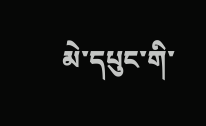མེ་དཔུང་གི་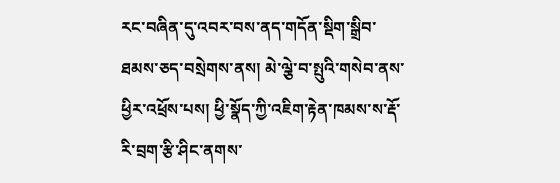རང་བཞིན་དུ་འབར་བས་ནད་གདོན་སྡིག་སྒྲིབ་ཐམས་ཅད་བསྲེགས་ནས། མེ་ལྕེ་བ་སྤུའི་གསེབ་ནས་ཕྱིར་འཕྲོས་པས། ཕྱི་སྣོད་ཀྱི་འཇིག་རྟེན་ཁམས་ས་རྡོ་རི་བྲག་རྩི་ཤིང་ནགས་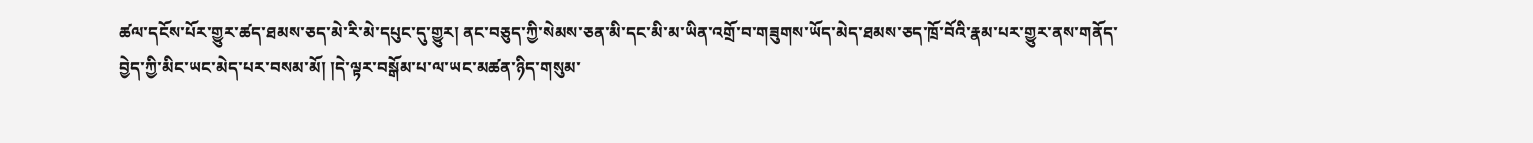ཚལ་དངོས་པོར་གྱུར་ཚད་ཐམས་ཅད་མེ་རི་མེ་དཔུང་དུ་གྱུར། ནང་བཅུད་ཀྱི་སེམས་ཅན་མི་དང་མི་མ་ཡིན་འགྲོ་བ་གཟུགས་ཡོད་མེད་ཐམས་ཅད་ཁྲོ་བོའི་རྣམ་པར་གྱུར་ནས་གནོད་བྱེད་ཀྱི་མིང་ཡང་མེད་པར་བསམ་མོ། །དེ་ལྟར་བསྒོམ་པ་ལ་ཡང་མཚན་ཉིད་གསུམ་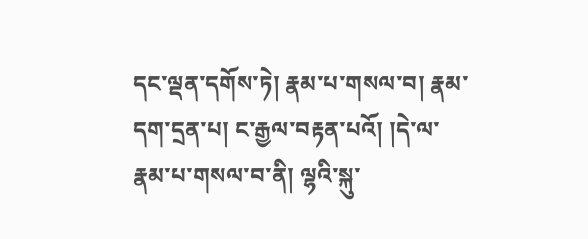དང་ལྡན་དགོས་ཏེ། རྣམ་པ་གསལ་བ། རྣམ་དག་དྲན་པ། ང་རྒྱལ་བརྟན་པའོ། །དེ་ལ་རྣམ་པ་གསལ་བ་ནི། ལྷའི་སྐུ་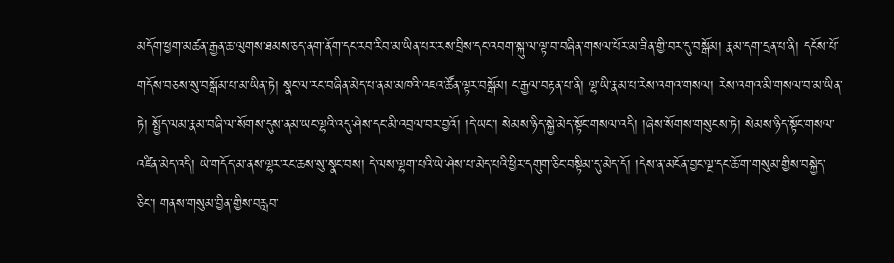མདོག་ཕྱག་མཚན་རྒྱན་ཆ་ལུགས་ཐམས་ཅད་ནག་ནོག་དང་རབ་རིབ་མ་ཡིན་པར་རས་བྲིས་དང་འབག་སྐུ་ལ་ལྟ་བ་བཞིན་གསལ་པོར་མ་ཟིན་གྱི་བར་དུ་བསྒོམ། རྣམ་དག་དྲན་པ་ནི། དངོས་པོ་གདོས་བཅས་སུ་བསྒོམ་པ་མ་ཡིན་ཏེ། སྣང་ལ་རང་བཞིན་མེད་པ་ནམ་མཁའི་འཇའ་ཚོན་ལྟར་བསྒོམ། ང་རྒྱལ་བརྟན་པ་ནི། ལྷ་ཡི་རྣམ་པ་རེས་འགའ་གསལ། རེས་འགའ་མི་གསལ་བ་མ་ཡིན་ཏེ། སྤྱོད་ལམ་རྣམ་བཞི་ལ་སོགས་དུས་ནམ་ཡང་ལྷའི་འདུ་ཤེས་དང་མི་འབྲལ་བར་བྱའོ། །དེ་ཡང་། སེམས་ཉིད་སྐྱེ་མེད་སྟོང་གསལ་འདི། །ཞེས་སོགས་གསུངས་ཏེ། སེམས་ཉིད་སྟོང་གསལ་འཛིན་མེད་འདི། ཡེ་གདོད་མ་ནས་ལྷར་རང་ཆས་སུ་སྣང་བས། དེ་ལས་ལྷག་པའི་ཡེ་ཤེས་པ་མེད་པའི་ཕྱིར་དགུག་ཅིང་བསྟིམ་དུ་མེད་དོ། །དེས་ན་མངོན་བྱང་ལྔ་དང་ཆོ་ག་གསུམ་གྱིས་བསྐྱེད་ཅིང་། གནས་གསུམ་བྱིན་གྱིས་བརླབ་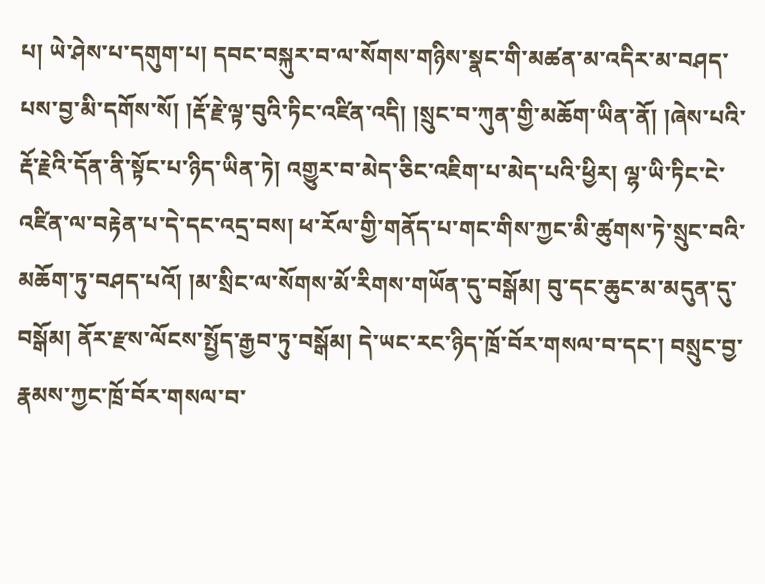པ། ཡེ་ཤེས་པ་དགུག་པ། དབང་བསྐུར་བ་ལ་སོགས་གཉིས་སྣང་གི་མཚན་མ་འདིར་མ་བཤད་པས་བྱ་མི་དགོས་སོ། །རྡོ་རྗེ་ལྟ་བུའི་ཏིང་འཛིན་འདི། །སྲུང་བ་ཀུན་གྱི་མཆོག་ཡིན་ནོ། །ཞེས་པའི་རྡོ་རྗེའི་དོན་ནི་སྟོང་པ་ཉིད་ཡིན་ཏེ། འགྱུར་བ་མེད་ཅིང་འཇིག་པ་མེད་པའི་ཕྱིར། ལྷ་ཡི་ཏིང་ངེ་འཛིན་ལ་བརྟེན་པ་དེ་དང་འདྲ་བས། ཕ་རོལ་གྱི་གནོད་པ་གང་གིས་ཀྱང་མི་ཚུགས་ཏེ་སྲུང་བའི་མཆོག་ཏུ་བཤད་པའོ། །མ་སྲིང་ལ་སོགས་མོ་རིགས་གཡོན་དུ་བསྒོམ། བུ་དང་ཆུང་མ་མདུན་དུ་བསྒོམ། ནོར་རྫས་ལོངས་སྤྱོད་རྒྱབ་ཏུ་བསྒོམ། དེ་ཡང་རང་ཉིད་ཁྲོ་བོར་གསལ་བ་དང་། བསྲུང་བྱ་རྣམས་ཀྱང་ཁྲོ་བོར་གསལ་བ་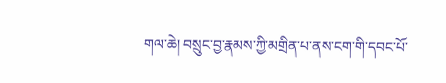གལ་ཆེ། བསྲུང་བྱ་རྣམས་ཀྱི་མགྲིན་པ་ནས་ངག་གི་དབང་པོ་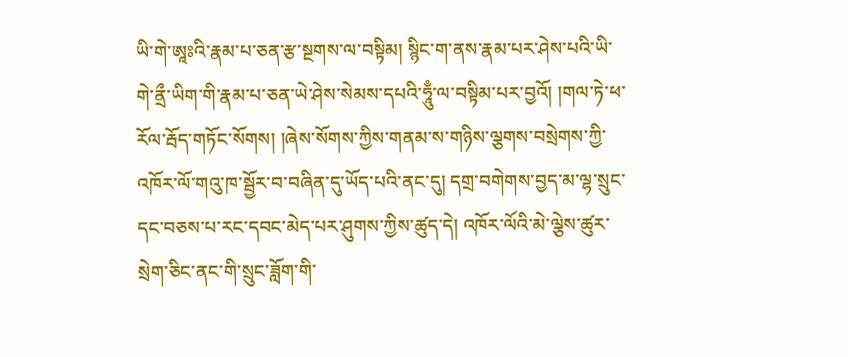ཡི་གེ་ཨཱཿའི་རྣམ་པ་ཅན་རྩ་སྔགས་ལ་བསྟིམ། སྙིང་ག་ནས་རྣམ་པར་ཤེས་པའི་ཡི་གེ་ནྲྀ་ཡིག་གི་རྣམ་པ་ཅན་ཡེ་ཤེས་སེམས་དཔའི་ཧཱུྃ་ལ་བསྟིམ་པར་བྱའོ། །གལ་ཏེ་ཕ་རོལ་རྦོད་གཏོང་སོགས། །ཞེས་སོགས་ཀྱིས་གནམ་ས་གཉིས་ལྕགས་བསྲེགས་ཀྱི་འཁོར་ལོ་གའུ་ཁ་སྦྱོར་བ་བཞིན་དུ་ཡོད་པའི་ནང་དུ། དགྲ་བགེགས་བྱད་མ་ལྷ་སྲུང་དང་བཅས་པ་རང་དབང་མེད་པར་ཤུགས་ཀྱིས་ཚུད་དེ། འཁོར་ལོའི་མེ་ལྕེས་ཚུར་སྲེག་ཅིང་ནང་གི་སྲུང་ཟློག་གི་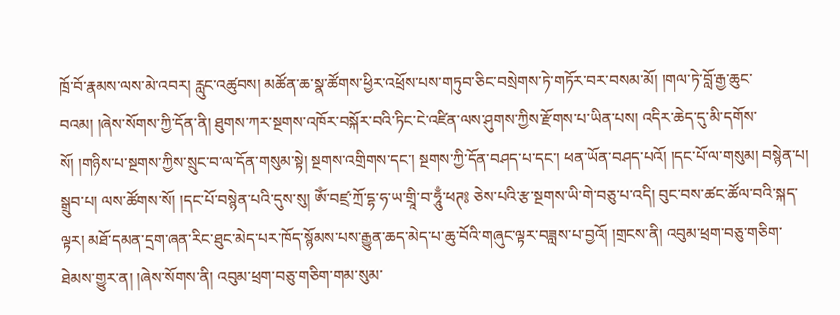ཁྲོ་བོ་རྣམས་ལས་མེ་འབར། རླུང་འཚུབས། མཚོན་ཆ་སྣ་ཚོགས་ཕྱིར་འཕྲོས་པས་གཏུབ་ཅིང་བསྲེགས་ཏེ་གཏོར་བར་བསམ་མོ། །གལ་ཏེ་བློ་རྒྱ་ཆུང་བའམ། །ཞེས་སོགས་ཀྱི་དོན་ནི། ཐུགས་ཀར་སྔགས་འཁོར་བསྐོར་བའི་ཏིང་ངེ་འཛིན་ལས་ཤུགས་ཀྱིས་རྫོགས་པ་ཡིན་པས། འདིར་ཆེད་དུ་མི་དགོས་སོ། །གཉིས་པ་སྔགས་ཀྱིས་སྲུང་བ་ལ་དོན་གསུམ་སྟེ། སྔགས་འགྲིགས་དང་། སྔགས་ཀྱི་དོན་བཤད་པ་དང་། ཕན་ཡོན་བཤད་པའོ། །དང་པོ་ལ་གསུམ། བསྙེན་པ། སྒྲུབ་པ། ལས་ཚོགས་སོ། །དང་པོ་བསྙེན་པའི་དུས་སུ། ཨོཾ་བཛྲ་ཀྲོ་དྷ་ཧ་ཡ་གྲཱི་བ་ཧཱུྃ་ཕཊ༔ ཅེས་པའི་རྩ་སྔགས་ཡི་གེ་བཅུ་པ་འདི། བུང་བས་ཚང་ཚོལ་བའི་སྐད་ལྟར། མཐོ་དམན་དྲག་ཞན་རིང་ཐུང་མེད་པར་ཁོད་སྙོམས་པས་རྒྱུན་ཆད་མེད་པ་ཆུ་བོའི་གཞུང་ལྟར་བཟླས་པ་བྱའོ། །གྲངས་ནི། འབུམ་ཕྲག་བཅུ་གཅིག་ཐེམས་གྱུར་ན། །ཞེས་སོགས་ནི། འབུམ་ཕྲག་བཅུ་གཅིག་གམ་སུམ་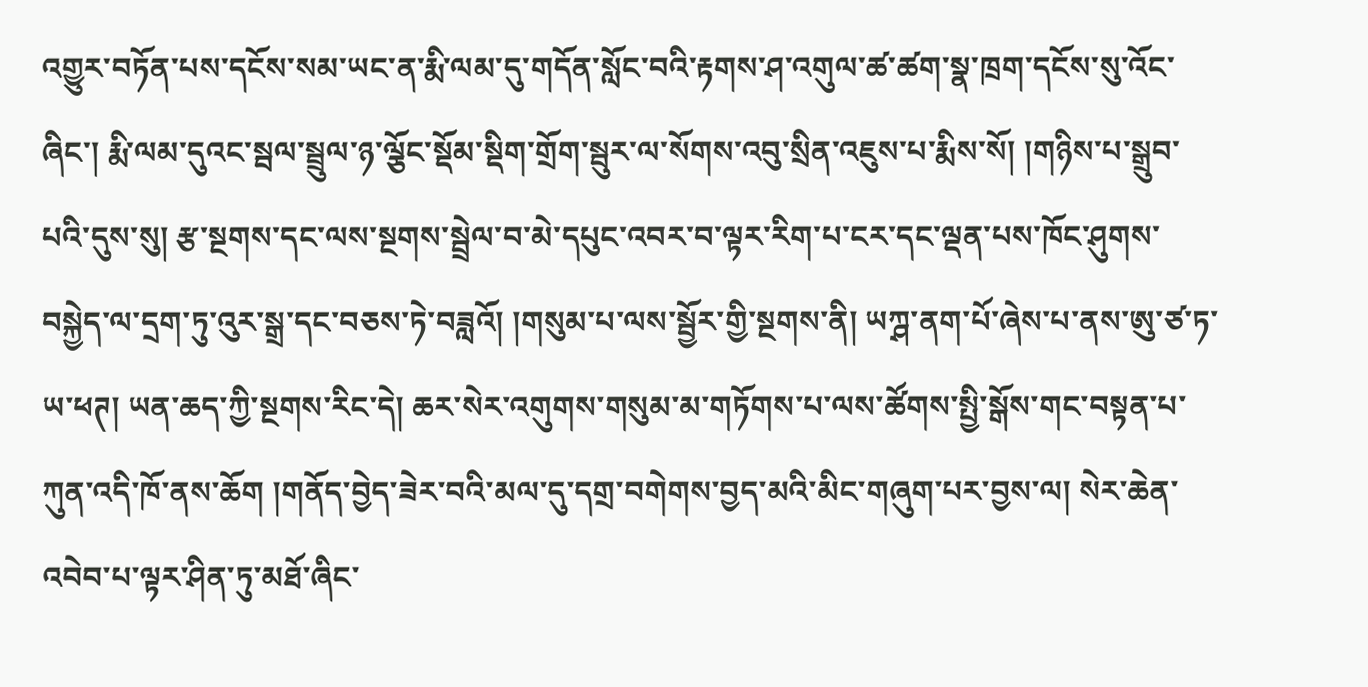འགྱུར་བཏོན་པས་དངོས་སམ་ཡང་ན་རྨི་ལམ་དུ་གདོན་སློང་བའི་རྟགས་ཤ་འགུལ་ཚ་ཚག་སྣ་ཁྲག་དངོས་སུ་འོང་ཞིང་། རྨི་ལམ་དུའང་སྦལ་སྦྲུལ་ཉ་ལྕོང་སྡོམ་སྡིག་གྲོག་སྦུར་ལ་སོགས་འབུ་སྲིན་འཇུས་པ་རྨིས་སོ། །གཉིས་པ་སྒྲུབ་པའི་དུས་སུ། རྩ་སྔགས་དང་ལས་སྔགས་སྦྲེལ་བ་མེ་དཔུང་འབར་བ་ལྟར་རིག་པ་ངར་དང་ལྡན་པས་ཁོང་ཤུགས་བསྐྱེད་ལ་དྲག་ཏུ་འུར་སྒྲ་དང་བཅས་ཏེ་བཟླའོ། །གསུམ་པ་ལས་སྦྱོར་གྱི་སྔགས་ནི། ཡཀྴ་ནག་པོ་ཞེས་པ་ནས་ཨུ་ཙ་ཏ་ཡ་ཕཊ། ཡན་ཆད་ཀྱི་སྔགས་རིང་དེ། ཆར་སེར་འགུགས་གསུམ་མ་གཏོགས་པ་ལས་ཚོགས་སྤྱི་སྒོས་གང་བསྟན་པ་ཀུན་འདི་ཁོ་ནས་ཆོག །གནོད་བྱེད་ཟེར་བའི་མལ་དུ་དགྲ་བགེགས་བྱད་མའི་མིང་གཞུག་པར་བྱས་ལ། སེར་ཆེན་འབེབ་པ་ལྟར་ཤིན་ཏུ་མཐོ་ཞིང་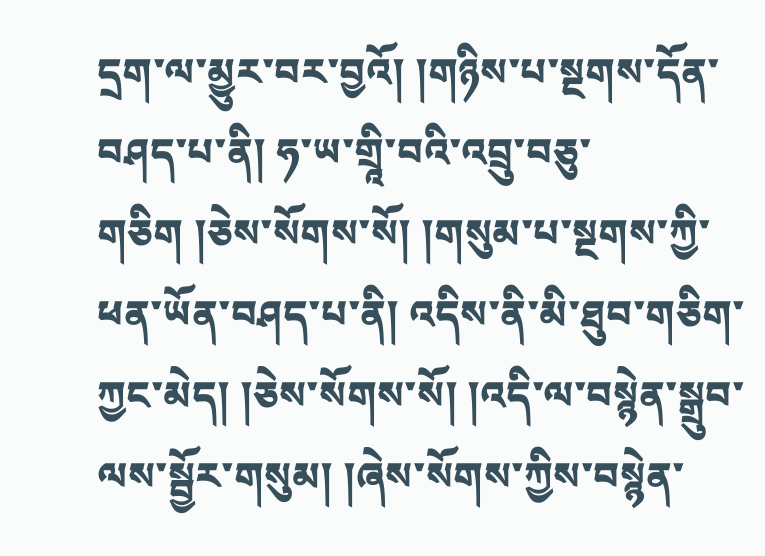དྲག་ལ་མྱུར་བར་བྱའོ། །གཉིས་པ་སྔགས་དོན་བཤད་པ་ནི། ཧ་ཡ་གྲཱི་བའི་འབྲུ་བཅུ་གཅིག །ཅེས་སོགས་སོ། །གསུམ་པ་སྔགས་ཀྱི་ཕན་ཡོན་བཤད་པ་ནི། འདིས་ནི་མི་ཐུབ་གཅིག་ཀྱང་མེད། །ཅེས་སོགས་སོ། །འདི་ལ་བསྙེན་སྒྲུབ་ལས་སྦྱོར་གསུམ། །ཞེས་སོགས་ཀྱིས་བསྙེན་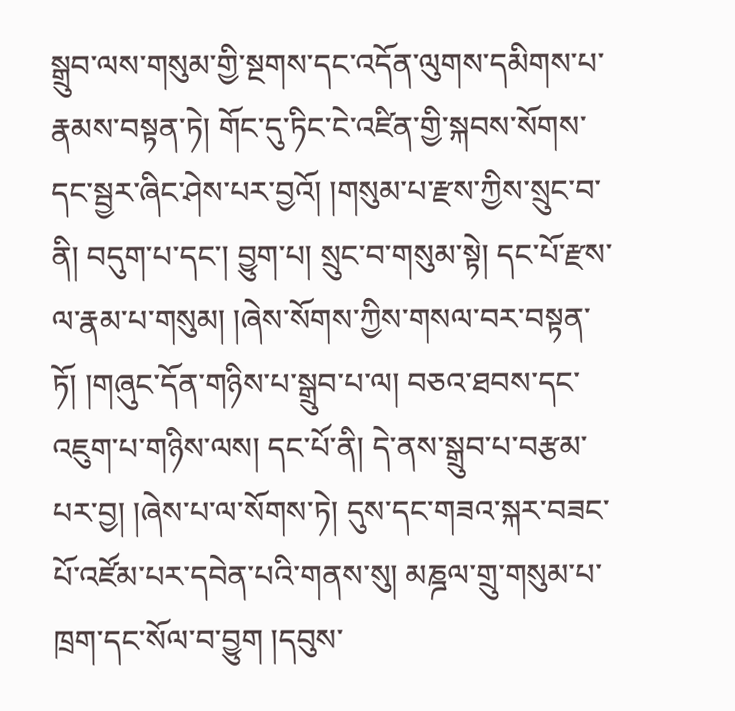སྒྲུབ་ལས་གསུམ་གྱི་སྔགས་དང་འདོན་ལུགས་དམིགས་པ་རྣམས་བསྟན་ཏེ། གོང་དུ་ཏིང་ངེ་འཛིན་གྱི་སྐབས་སོགས་དང་སྦྱར་ཞིང་ཤེས་པར་བྱའོ། །གསུམ་པ་རྫས་ཀྱིས་སྲུང་བ་ནི། བདུག་པ་དང་། བྱུག་པ། སྲུང་བ་གསུམ་སྟེ། དང་པོ་རྫས་ལ་རྣམ་པ་གསུམ། །ཞེས་སོགས་ཀྱིས་གསལ་བར་བསྟན་ཏོ། །གཞུང་དོན་གཉིས་པ་སྒྲུབ་པ་ལ། བཅའ་ཐབས་དང་འཇུག་པ་གཉིས་ལས། དང་པོ་ནི། དེ་ནས་སྒྲུབ་པ་བརྩམ་པར་བྱ། །ཞེས་པ་ལ་སོགས་ཏེ། དུས་དང་གཟའ་སྐར་བཟང་པོ་འཛོམ་པར་དབེན་པའི་གནས་སུ། མཎྜལ་གྲུ་གསུམ་པ་ཁྲག་དང་སོལ་བ་བྱུག །དབུས་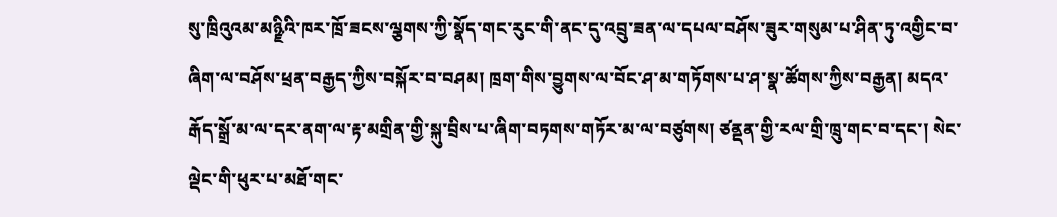སུ་ཁྲིའུའམ་མཉྫིའི་ཁར་ཁྲོ་ཟངས་ལྕགས་ཀྱི་སྣོད་གང་རུང་གི་ནང་དུ་འབྲུ་ཟན་ལ་དཔལ་བཤོས་ཟུར་གསུམ་པ་ཤིན་ཏུ་འགྱིང་བ་ཞིག་ལ་བཤོས་ཕྲན་བརྒྱད་ཀྱིས་བསྐོར་བ་བཤམ། ཁྲག་གིས་བྱུགས་ལ་བོང་ཤ་མ་གཏོགས་པ་ཤ་སྣ་ཚོགས་ཀྱིས་བརྒྱན། མདའ་རྒོད་སྒྲོ་མ་ལ་དར་ནག་ལ་རྟ་མགྲིན་གྱི་སྐུ་བྲིས་པ་ཞིག་བཏགས་གཏོར་མ་ལ་བཙུགས། ཙནྡན་གྱི་རལ་གྲི་ཁྲུ་གང་བ་དང་། སེང་ལྡེང་གི་ཕུར་པ་མཐོ་གང་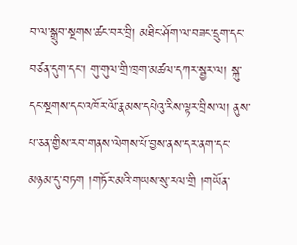བ་ལ་སྒྲུབ་སྔགས་ཚང་བར་བྲི། མཐིང་ཤོག་ལ་བཟང་དྲུག་དང་བཙན་དུག་དང་། གུ་གུལ་གྲི་ཁྲག་མཚལ་དཀར་སྦྱར་ལ། སྐུ་དང་སྔགས་དང་འཁོར་ལོ་རྣམས་དཔེའུ་རིས་ལྟར་བྲིས་ལ། ནུས་པ་ཅན་གྱིས་རབ་གནས་ལེགས་པོ་བྱས་ནས་དར་ནག་དང་མཉམ་དུ་བཏག །གཏོར་མའི་གཡས་སུ་རལ་གྲི །གཡོན་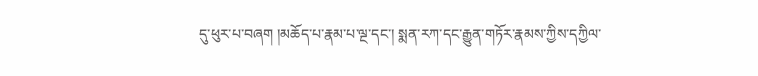དུ་ཕུར་པ་བཞག །མཆོད་པ་རྣམ་པ་ལྔ་དང་། སྨན་རཀ་དང་རྒྱུན་གཏོར་རྣམས་ཀྱིས་དཀྱིལ་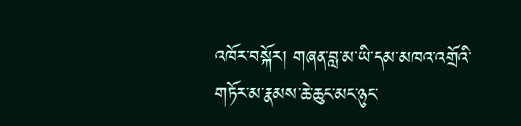འཁོར་བསྐོར། གཞན་བླ་མ་ཡི་དམ་མཁའ་འགྲོའི་གཏོར་མ་རྣམས་ཆེ་ཆུང་མང་ཉུང་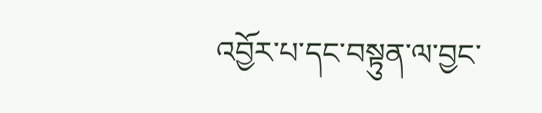འབྱོར་པ་དང་བསྟུན་ལ་བྱང་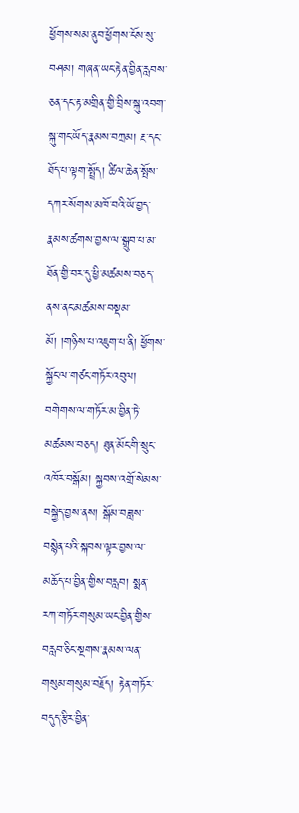ཕྱོགས་སམ་ནུབ་ཕྱོགས་ངོས་སུ་བཤམ། གཞན་ཡང་རྟེན་བྱིན་རླབས་ཅན་དང་རྟ་མགྲིན་གྱི་བྲིས་སྐུ་འབག་སྐུ་གང་ཡོད་རྣམས་བཀྲམ། རྔ་དང་ཐོད་པ་ལྟག་སྤྲོད། ཚིལ་ཆེན་སྤོས་དཀར་སོགས་མཁོ་བའི་ཡོ་བྱད་རྣམས་ཚགས་བྱས་ལ་སྒྲུབ་པ་མ་ཐོན་གྱི་བར་དུ་ཕྱི་མཚམས་བཅད་ནས་ནང་མཚམས་བསྡམ་མོ། །གཉིས་པ་འཇུག་པ་ནི། ཕྱོགས་སྐྱོང་ལ་གཙང་གཏོར་འབུལ། བགེགས་ལ་གཏོར་མ་བྱིན་ཏེ་མཚམས་བཅད། ཐུན་མོང་གི་སྲུང་འཁོར་བསྒོམ། སྐྱབས་འགྲོ་སེམས་བསྐྱེད་བྱས་ནས། སྒོམ་བཟླས་བསྙེན་པའི་སྐབས་ལྟར་བྱས་ལ་མཆོད་པ་བྱིན་གྱིས་བརླབ། སྨན་རཀ་གཏོར་གསུམ་ཡང་བྱིན་གྱིས་བརླབ་ཅིང་སྔགས་རྣམས་ལན་གསུམ་གསུམ་བརྗོད། རྟེན་གཏོར་བདུད་རྩིར་བྱིན་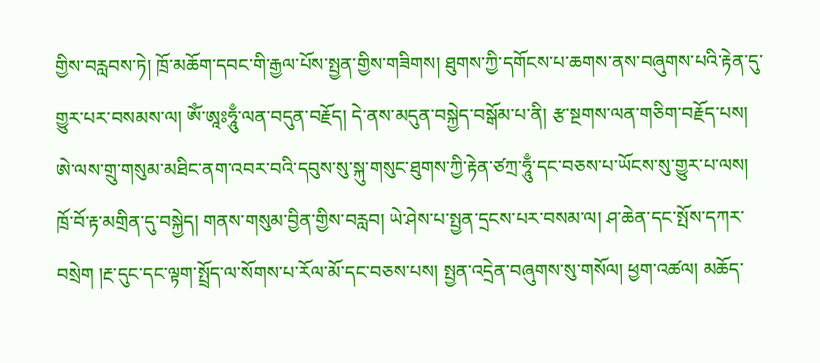གྱིས་བརླབས་ཏེ། ཁྲོ་མཆོག་དབང་གི་རྒྱལ་པོས་སྤྱན་གྱིས་གཟིགས། ཐུགས་ཀྱི་དགོངས་པ་ཆགས་ནས་བཞུགས་པའི་རྟེན་དུ་གྱུར་པར་བསམས་ལ། ཨོཾ་ཨཱཿཧཱུྃ་ལན་བདུན་བརྗོད། དེ་ནས་མདུན་བསྐྱེད་བསྒོམ་པ་ནི། རྩ་སྔགས་ལན་གཅིག་བརྗོད་པས། ཨེ་ལས་གྲུ་གསུམ་མཐིང་ནག་འབར་བའི་དབུས་སུ་སྐུ་གསུང་ཐུགས་ཀྱི་རྟེན་ཙཀྲ་ཧཱུྃ་དང་བཅས་པ་ཡོངས་སུ་གྱུར་པ་ལས། ཁྲོ་བོ་རྟ་མགྲིན་དུ་བསྐྱེད། གནས་གསུམ་བྱིན་གྱིས་བརླབ། ཡེ་ཤེས་པ་སྤྱན་དྲངས་པར་བསམ་ལ། ཤ་ཆེན་དང་སྤོས་དཀར་བསྲེག །རྔ་དུང་དང་ལྟག་སྤྲོད་ལ་སོགས་པ་རོལ་མོ་དང་བཅས་པས། སྤྱན་འདྲེན་བཞུགས་སུ་གསོལ། ཕྱག་འཚལ། མཆོད་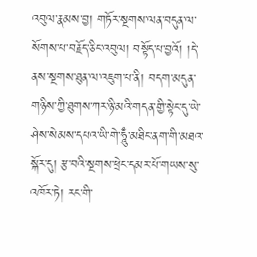འབུལ་རྣམས་བྱ། གཏོར་སྔགས་ལན་བདུན་ལ་སོགས་པ་བརྗོད་ཅིང་འབུལ། བསྟོད་པ་བྱའོ། །དེ་ནས་སྔགས་ཐུན་ལ་འཇུག་པ་ནི། བདག་མདུན་གཉིས་ཀྱི་ཐུགས་ཀར་ཉི་མའི་གདན་གྱི་སྟེང་དུ་ཡེ་ཤེས་སེམས་དཔའ་ཡི་གེ་ཧཱུྃ་མཐིང་ནག་གི་མཐའ་སྐོར་དུ། རྩ་བའི་སྔགས་ཕྲེང་དམར་པོ་གཡས་སུ་འཁོར་ཏེ། རང་གི་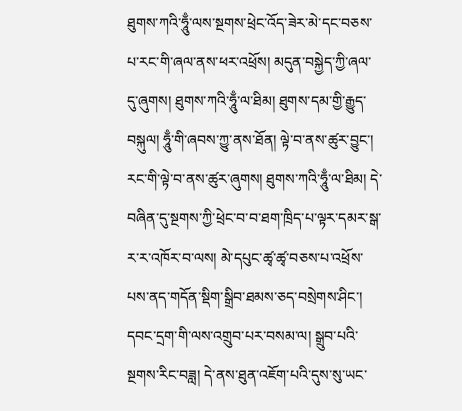ཐུགས་ཀའི་ཧཱུྃ་ལས་སྔགས་ཕྲེང་འོད་ཟེར་མེ་དང་བཅས་པ་རང་གི་ཞལ་ནས་ཕར་འཕྲོས། མདུན་བསྐྱེད་ཀྱི་ཞལ་དུ་ཞུགས། ཐུགས་ཀའི་ཧཱུྃ་ལ་ཐིམ། ཐུགས་དམ་གྱི་རྒྱུད་བསྐུལ། ཧཱུྃ་གི་ཞབས་ཀྱུ་ནས་ཐོན། ལྟེ་བ་ནས་ཚུར་བྱུང་། རང་གི་ལྟེ་བ་ནས་ཚུར་ཞུགས། ཐུགས་ཀའི་ཧཱུྃ་ལ་ཐིམ། དེ་བཞིན་དུ་སྔགས་ཀྱི་ཕྲེང་བ་བ་ཐག་ཁྲིད་པ་ལྟར་དམར་སྒ་ར་ར་འཁོར་བ་ལས། མེ་དཔུང་ཚྭ་ཚྭ་བཅས་པ་འཕྲོས་པས་ནད་གདོན་སྡིག་སྒྲིབ་ཐམས་ཅད་བསྲེགས་ཤིང་། དབང་དྲག་གི་ལས་འགྲུབ་པར་བསམ་ལ། སྒྲུབ་པའི་སྔགས་རིང་བཟླ། དེ་ནས་ཐུན་འཇོག་པའི་དུས་སུ་ཡང་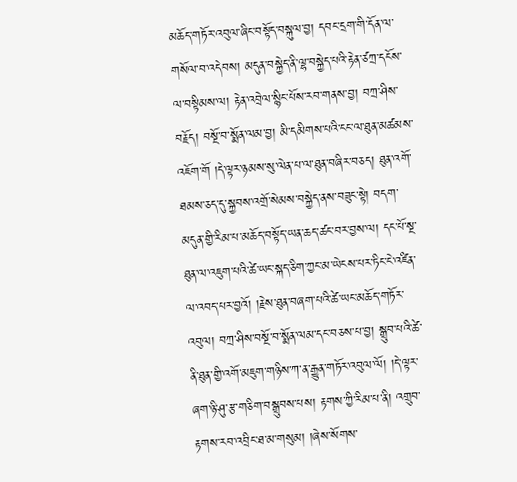མཆོད་གཏོར་འབུལ་ཞིང་བསྟོད་བསྐུལ་བྱ། དབང་དྲག་གི་དོན་ལ་གསོལ་བ་འདེབས། མདུན་བསྐྱེད་ནི་ལྷ་བསྐྱེད་པའི་རྟེན་ཙཀྲ་དངོས་ལ་བསྟིམས་ལ། རྟེན་འབྲེལ་སྙིང་པོས་རབ་གནས་བྱ། བཀྲ་ཤིས་བརྗོད། བསྔོ་བ་སྨོན་ལམ་བྱ། མི་དམིགས་པའི་ངང་ལ་ཐུན་མཚམས་འཇོག་གོ །དེ་ལྟར་ཉམས་སུ་ལེན་པ་ལ་ཐུན་བཞིར་བཅད། ཐུན་འགོ་ཐམས་ཅད་དུ་སྐྱབས་འགྲོ་སེམས་བསྐྱེད་ནས་བཟུང་སྟེ། བདག་མདུན་གྱི་རིམ་པ་མཆོད་བསྟོད་ཡན་ཆད་ཚང་བར་བྱས་ལ། དང་པོ་སྔ་ཐུན་ལ་འཇུག་པའི་ཚེ་ཡང་སྐད་ཅིག་ཀྱང་མ་ཡེངས་པར་ཏིང་ངེ་འཛིན་ལ་འབད་པར་བྱའོ། །རྗེས་ཐུན་བཞག་པའི་ཚེ་ཡང་མཆོད་གཏོར་འབུལ། བཀྲ་ཤིས་བསྔོ་བ་སྨོན་ལམ་དང་བཅས་པ་བྱ། སྒྲུབ་པའི་ཚེ་ནི་ཐུན་གྱི་འགོ་མཇུག་གཉིས་ཀ་ན་རྒྱུན་གཏོར་འབུལ་ལོ། །དེ་ལྟར་ཞག་ཉི་ཤུ་རྩ་གཅིག་བསྒྲུབས་པས། རྟགས་ཀྱི་རིམ་པ་ནི། འགྲུབ་རྟགས་རབ་འབྲིང་ཐ་མ་གསུམ། །ཞེས་སོགས་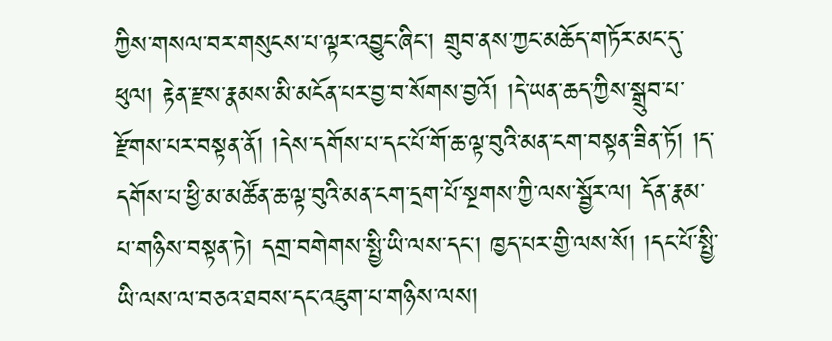ཀྱིས་གསལ་བར་གསུངས་པ་ལྟར་འབྱུང་ཞིང་། གྲུབ་ནས་ཀྱང་མཆོད་གཏོར་མང་དུ་ཕུལ། རྟེན་རྫས་རྣམས་མི་མངོན་པར་བྱ་བ་སོགས་བྱའོ། །དེ་ཡན་ཆད་ཀྱིས་སྒྲུབ་པ་རྫོགས་པར་བསྟན་ནོ། །དེས་དགོས་པ་དང་པོ་གོ་ཆ་ལྟ་བུའི་མན་ངག་བསྟན་ཟིན་ཏོ། །ད་དགོས་པ་ཕྱི་མ་མཚོན་ཆ་ལྟ་བུའི་མན་ངག་དྲག་པོ་སྔགས་ཀྱི་ལས་སྦྱོར་ལ། དོན་རྣམ་པ་གཉིས་བསྟན་ཏེ། དགྲ་བགེགས་སྤྱི་ཡི་ལས་དང་། ཁྱད་པར་གྱི་ལས་སོ། །དང་པོ་སྤྱི་ཡི་ལས་ལ་བཅའ་ཐབས་དང་འཇུག་པ་གཉིས་ལས།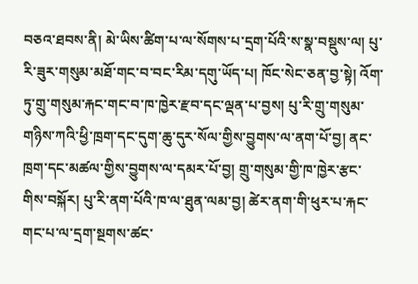བཅའ་ཐབས་ནི། མེ་ཡིས་ཚིག་པ་ལ་སོགས་པ་དྲག་པོའི་ས་སྣ་བསྡུས་ལ། པུ་རི་ཟུར་གསུམ་མཐོ་གང་བ་བང་རིམ་དགུ་ཡོད་པ། ཁོང་སེང་ཅན་བྱ་སྟེ། འོག་ཏུ་གྲུ་གསུམ་རྐང་གང་བ་ཁ་ཁྱེར་རྫབ་དང་ལྡན་པ་བྱས། པུ་རི་གྲུ་གསུམ་གཉིས་ཀའི་ཕྱི་ཁྲག་དང་དུག་ཆུ་དུར་སོལ་གྱིས་བྱུགས་ལ་ནག་པོ་བྱ། ནང་ཁྲག་དང་མཚལ་གྱིས་བྱུགས་ལ་དམར་པོ་བྱ། གྲུ་གསུམ་གྱི་ཁ་ཁྱེར་རྩང་གིས་བསྐོར། པུ་རི་ནག་པོའི་ཁ་ལ་ཐུན་ལམ་བྱ། ཚེར་ནག་གི་ཕུར་པ་རྐང་གང་པ་ལ་དྲག་སྔགས་ཚང་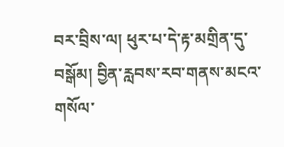བར་བྲིས་ལ། ཕུར་པ་དེ་རྟ་མགྲིན་དུ་བསྒོམ། བྱིན་རླབས་རབ་གནས་མངའ་གསོལ་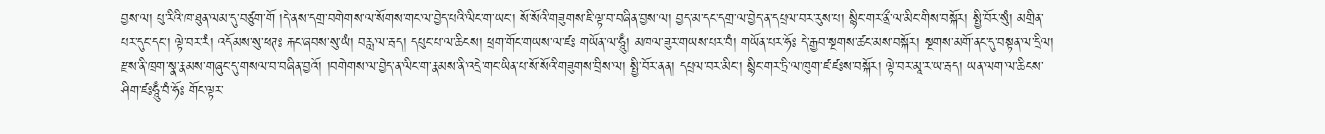བྱས་ལ། པུ་རིའི་ཁ་ཐུན་ལམ་དུ་བཙུག་གོ །དེ་ནས་དགྲ་བགེགས་ལ་སོགས་གང་ལ་བྱེད་པའི་ལིང་ག་ཡང་། སོ་སོའི་གཟུགས་ཇི་ལྟ་བ་བཞིན་བྱས་ལ། བྱད་མ་དང་དགྲ་ལ་བྱེད་ན་དཔྲལ་བར་རུས་པ། སྙིང་གར་ནྲྀ་ལ་མིང་གིས་བསྐོར། སྤྱི་བོར་སུཾ། མགྲིན་པར་དུང་དང་། ལྟེ་བར་རཾ། འདོམས་སུ་ཕཊཿ རྐང་ཞབས་སུ་ཡཾ། བརླ་ལ་རྦད། དཔུང་པ་ལ་ཆིངས། ཕྲག་གོང་གཡས་ལ་ཛཿ གཡོན་ལ་ཧཱུྃ། མཁལ་ཟུར་གཡས་པར་བཾ། གཡོན་པར་ཧོཿ དེ་རྒྱབ་སྔགས་ཚང་མས་བསྐོར། སྔགས་མགོ་ནང་དུ་བསྟན་ལ་དྲིལ། རྫས་ནི་ཁྲག་སྣ་རྣམས་གཞུང་དུ་གསལ་བ་བཞིན་བྱའོ། །བགེགས་ལ་བྱེད་ན་ལིང་ག་རྣམས་ནི་འདྲེ་གང་ཡིན་པ་སོ་སོའི་གཟུགས་བྲིས་ལ། སྤྱི་བོར་ནན། དཔྲལ་བར་མིང་། སྙིང་གར་ཏྲི་ལ་ཁུག་ཛ་ཛཿས་བསྐོར། ལྟེ་བར་མཱ་ར་ཡ་རྦད། ཡན་ལག་ལ་ཆིངས་ཤིག་ཛཿཧཱུྃ་བཾ་ཧོཿ གོང་ལྟར་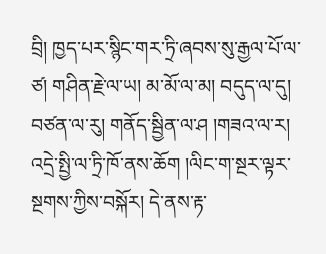བྲི། ཁྱད་པར་སྙིང་གར་ཏྲི་ཞབས་སུ་རྒྱལ་པོ་ལ་ཙ། གཤིན་རྗེ་ལ་ཡ། མ་མོ་ལ་མ། བདུད་ལ་དུ། བཙན་ལ་རུ། གནོད་སྦྱིན་ལ་ཤ །གཟའ་ལ་ར། འདྲེ་སྤྱི་ལ་ཏྲི་ཁོ་ནས་ཆོག །ལིང་ག་སྔར་ལྟར་སྔགས་ཀྱིས་བསྐོར། དེ་ནས་རྟ་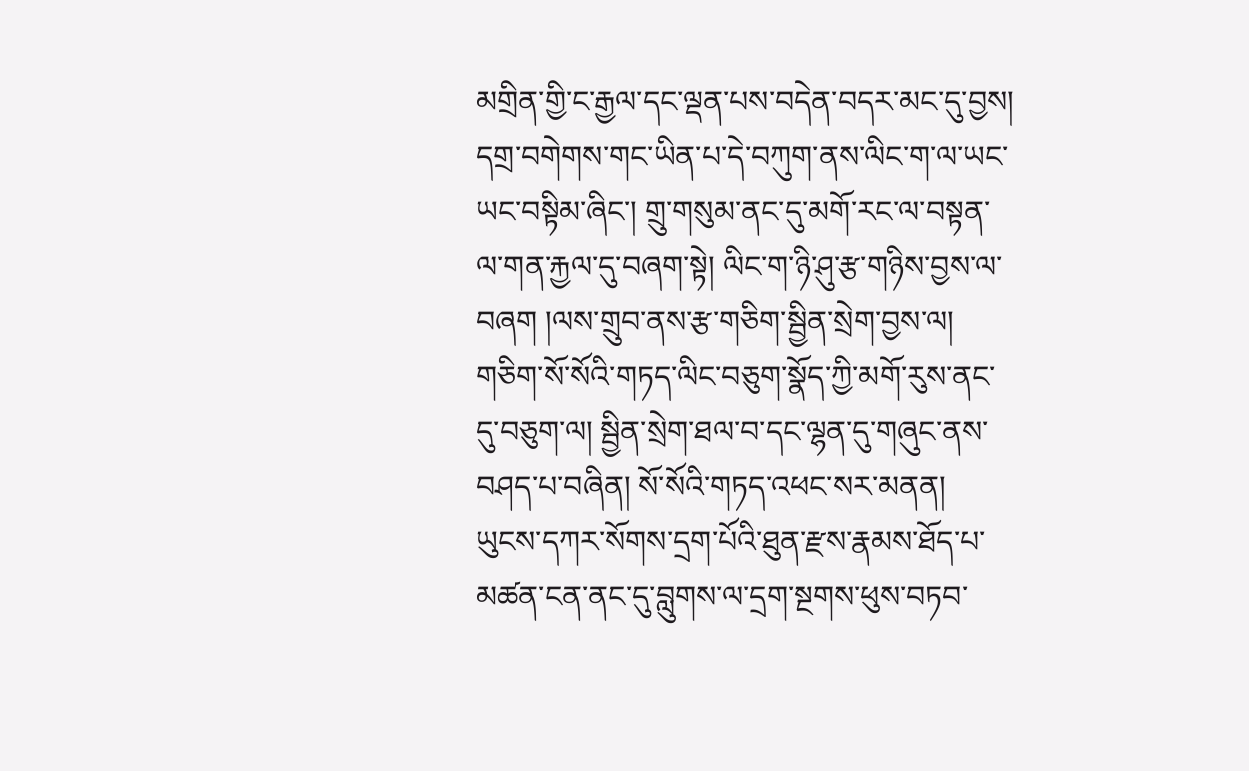མགྲིན་གྱི་ང་རྒྱལ་དང་ལྡན་པས་བདེན་བདར་མང་དུ་བྱས། དགྲ་བགེགས་གང་ཡིན་པ་དེ་བཀུག་ནས་ལིང་ག་ལ་ཡང་ཡང་བསྟིམ་ཞིང་། གྲུ་གསུམ་ནང་དུ་མགོ་རང་ལ་བསྟན་ལ་གན་རྐྱལ་དུ་བཞག་སྟེ། ལིང་ག་ཉི་ཤུ་རྩ་གཉིས་བྱས་ལ་བཞག །ལས་གྲུབ་ནས་རྩ་གཅིག་སྦྱིན་སྲེག་བྱས་ལ། གཅིག་སོ་སོའི་གཏད་ལིང་བཅུག་སྣོད་ཀྱི་མགོ་རུས་ནང་དུ་བཅུག་ལ། སྦྱིན་སྲེག་ཐལ་བ་དང་ལྷན་དུ་གཞུང་ནས་བཤད་པ་བཞིན། སོ་སོའི་གཏད་འཕང་སར་མནན། ཡུངས་དཀར་སོགས་དྲག་པོའི་ཐུན་རྫས་རྣམས་ཐོད་པ་མཚན་ངན་ནང་དུ་བླུགས་ལ་དྲག་སྔགས་ཕུས་བཏབ་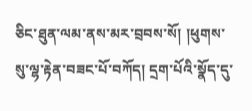ཅིང་ཐུན་ལམ་ནས་མར་བྲབས་སོ། །ཕུགས་སུ་ལྷ་རྟེན་བཟང་པོ་བཀོད། དྲག་པོའི་སྣོད་དུ་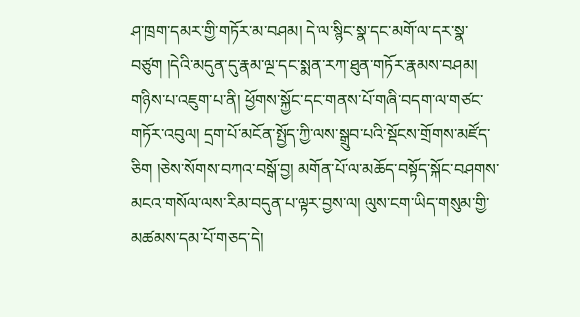ཤ་ཁྲག་དམར་གྱི་གཏོར་མ་བཤམ། དེ་ལ་སྙིང་སྣ་དང་མགོ་ལ་དར་སྣ་བཙུག །དེའི་མདུན་དུ་རྣམ་ལྔ་དང་སྨན་རཀ་ཐུན་གཏོར་རྣམས་བཤམ། གཉིས་པ་འཇུག་པ་ནི། ཕྱོགས་སྐྱོང་དང་གནས་པོ་གཞི་བདག་ལ་གཙང་གཏོར་འབུལ། དྲག་པོ་མངོན་སྤྱོད་ཀྱི་ལས་སྒྲུབ་པའི་སྡོངས་གྲོགས་མཛོད་ཅིག །ཅེས་སོགས་བཀའ་བསྒོ་བྱ། མགོན་པོ་ལ་མཆོད་བསྟོད་སྐོང་བཤགས་མངའ་གསོལ་ལས་རིམ་བདུན་པ་ལྟར་བྱས་ལ། ལུས་ངག་ཡིད་གསུམ་གྱི་མཚམས་དམ་པོ་གཅད་དེ།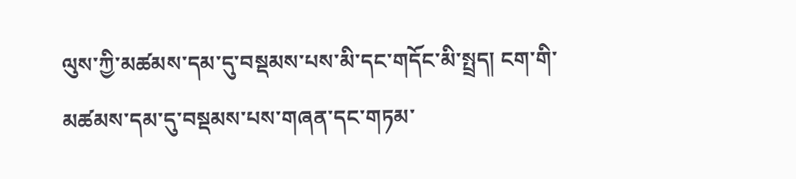ལུས་ཀྱི་མཚམས་དམ་དུ་བསྡམས་པས་མི་དང་གདོང་མི་སྤྲད། ངག་གི་མཚམས་དམ་དུ་བསྡམས་པས་གཞན་དང་གཏམ་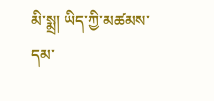མི་སྨྲ། ཡིད་ཀྱི་མཚམས་དམ་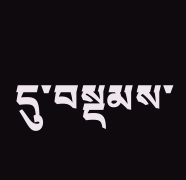དུ་བསྡམས་